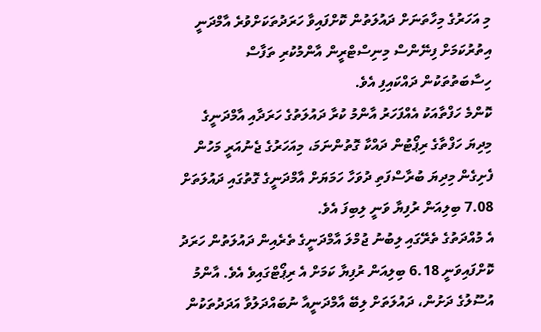މި އަހަރުގެ މިހާތަނަށް ދައުލަތުން ކޮށްފައިވާ ހަރަދުތަކަށްވުރެ އާމްދަނީ އިތުރުކަމަށް ފިނޭންސް މިނިސްޓްރީން އާންމުކުރި ތަފާސް ހިސާބަތުތަކުން ދައްކައިފި އެވެ.
ކޮންމެ ހަފްތާއަކު އެއްފަހަރު އާންމު ކުރާ ދައުލަތުގެ ހަރަދާއި އާމްދަނީގެ މިދިޔަ ހަފްތާގެ ރިޕޯޓުން ދައްކާ ގޮތުންނަމަ، މިއަހަރުގެ ޖެނުއަރީ މަހުން ފެށިގެން މިދިޔަ ބުރާސްފަތި ދުވަހާ ހަމަޔަށް އާމްދަނީގެ ގޮތުގައި ދައުލަތަށް 7.08 ބިލިއަން ރުފިޔާ ވަނީ ލިބިފަ އެވެ.
އެ މުއްދަތުގެ ތެރޭގައި ލިބުނު ޖުމްލަ އާމްދަނީގެ ތެރެއިން ދައުލަތުން ހަރަދު ކޮށްފައިވަނީ 6.18 ބިލިއަން ރުފިޔާ ކަމަށް އެ ރިޕޯޓްގައިވެ އެވެ. އާންމު އުސޫލުގެ ދަށުން، ދައުލަތަށް ލިބޭ އާމްދަނީއާ ނުބައްދަލުވާ އަދަދުތަކުން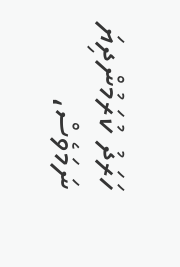ހަރަދު ކުރަމުންދިޔަ ނަމަވެސް،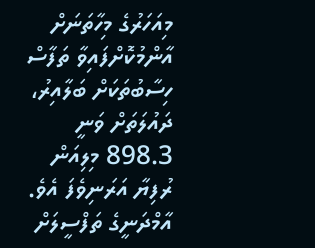މިއަހަރުގެ މިހާތަނަށް އާންމުކޮށްފައިވާ ތަފާސް ހިސާބުތަކަށް ބަލާއިރު، ދައުލަތަށް ވަނީ 898.3 މިލިއަން ރުފިޔާ އަރަނިވެފަ އެވެ.
އާމްދަނީގެ ތަފްސީލަށް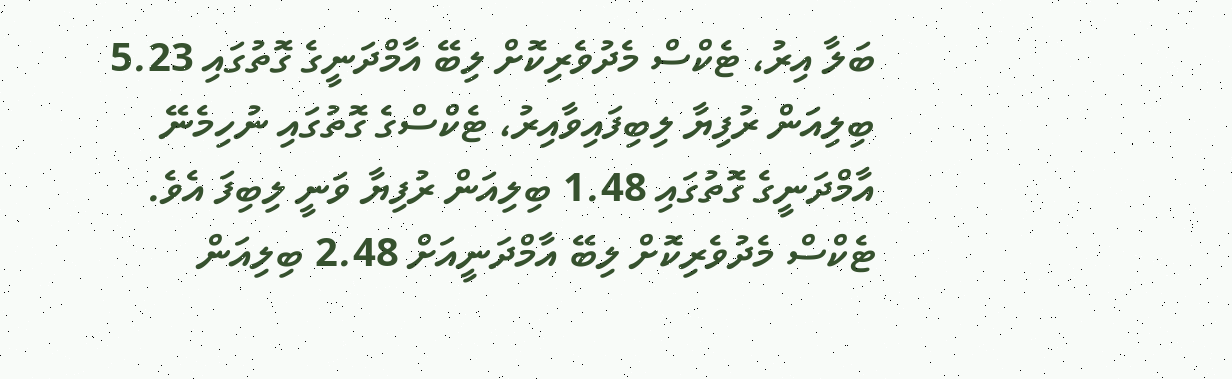ބަލާ އިރު، ޓެކްސް މެދުވެރިކޮށް ލިބޭ އާމްދަނީގެ ގޮތުގައި 5.23 ބިލިއަން ރުފިޔާ ލިބިފައިވާއިރު، ޓެކްސްގެ ގޮތުގައި ނުހިމެނޭ އާމްދަނީގެ ގޮތުގައި 1.48 ބިލިއަން ރުފިޔާ ވަނީ ލިބިފަ އެވެ.
ޓެކްސް މެދުވެރިކޮށް ލިބޭ އާމްދަނީއަށް 2.48 ބިލިއަން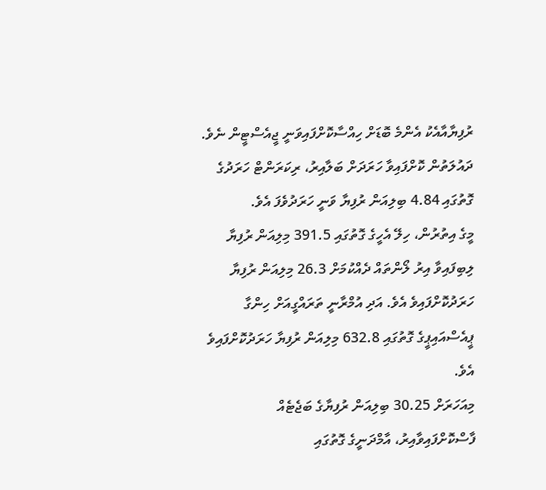ރުފިޔާއާއެކު އެންމެ ބޮޑަށް ހިއްސާކޮށްފައިވަނީ ޖީއެސްޓީން ނެވެ. ދައުލަތުން ކޮށްފައިވާ ހަރަދަށް ބަލާއިރު، ރިކަރަންޓް ހަރަދުގެ ގޮތުގައި 4.84 ބިލިއަން ރުފިޔާ ވަނީ ހަރަދުވެފަ އެވެ.
މީގެ އިތުރުން، ހިލޭ އެހީގެ ގޮތުގައި 391.5 މިލިއަން ރުފިޔާ ލިބިފައިވާ އިރު ލޯންތައް ދެއްކުމަށް 26.3 މިލިއަން ރުފިޔާ ހަރަދުކޮށްފައިވެ އެވެ. އަދި އުމްރާނީ ތަރައްގީއަށް ހިންގާ ޕީއެސްއައިޕީގެ ގޮތުގައި 632.8 މިލިއަން ރުފިޔާ ހަރަދުކޮށްފައިވެ އެވެ.
މިއަހަރަށް 30.25 ބިލިއަން ރުފިޔާގެ ބަޖެޓެއް ފާސްކޮށްފައިވާއިރު، އާމްދަނީގެ ގޮތުގައި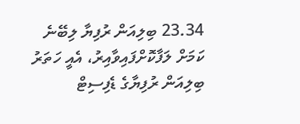23.34 ބިލިއަން ރުފިޔާ ލިބޭނެ ކަމަށް ލަފާކޮށްފައިވާއިރު، އެއީ ހަތަރު ބިލިއަން ރުފިޔާގެ ޑެފިސިޓް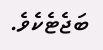ބަޖެޓެކެވެ.